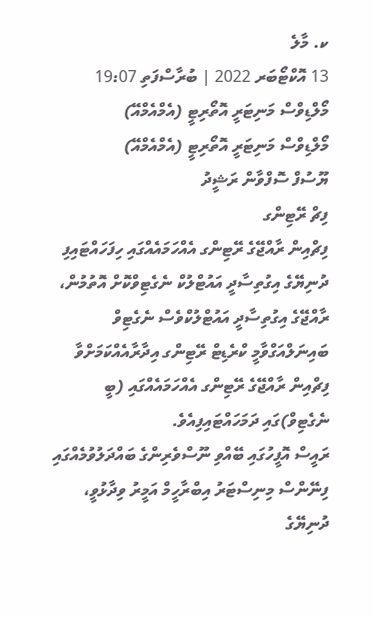ކ. މާލެ
13 އޮކްޓޯބަރ 2022 | ބުރާސްފަތި 19:07
މޯލްޑިވްސް މަނިޓަރީ އޮތޯރިޓީ (އެމްއެމްއޭ)
މޯލްޑިވްސް މަނިޓަރީ އޮތޯރިޓީ (އެމްއެމްއޭ)
ޔޫސުފް ސޮފްވާން ރަޝީދު
ފިޗް ރޭޓިންގ
ފިޗްއިން ރާއްޖޭގެ ރޭޓިންގ އެއްހަމައެއްގައި ހިފަހައްޓައިފި
ދުނިޔޭގެ އިގުތިސާދީ އައުޓްލުކް ނެގެޓިވްކޮށް އޮތުމުން، ރާއްޖޭގެ އިގުތިސާދީ އައުޓްލުކްވެސް ނެގެޓިވް
ބައިނަލްއަގްވާމީ ކްރެޑިޓް ރޭޓިންގ އިދާރާއެއްކަމަށްވާ ފިޗްއިން ރާއްޖޭގެ ރޭޓިންގ އެއްހަމައެއްގައި (ބީ ނެގެޓިވް)ގައި ދަމަހައްޓައިފިއެވެ.
ރައީސް އޮފީހުގައި ބޭއްވި ނޫސްވެރިންގެ ބައްދަލުވުމެއްގައި ފިނޭންސް މިނިސްޓަރު އިބްރާހީމް އަމީރު ވިދާޅުވީ، ދުނިޔޭގެ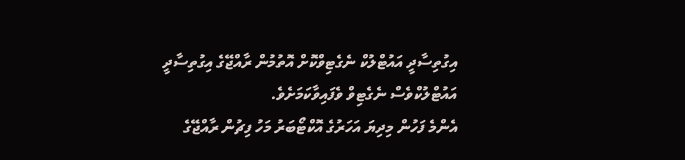އިގުތިސާދީ އައުޓްލުކް ނެގެޓިވްކޮށް އޮތުމުން ރާއްޖޭގެ އިގުތިސާދީ އައުޓްލުކްވެސް ނެގެޓިވް ވެފައިވާކަމަށެވެ.
އެންމެ ފަހުން މިދިޔަ އަހަރުގެ އޮކްޓޯބަރު މަހު ފިޗުން ރާއްޖޭގެ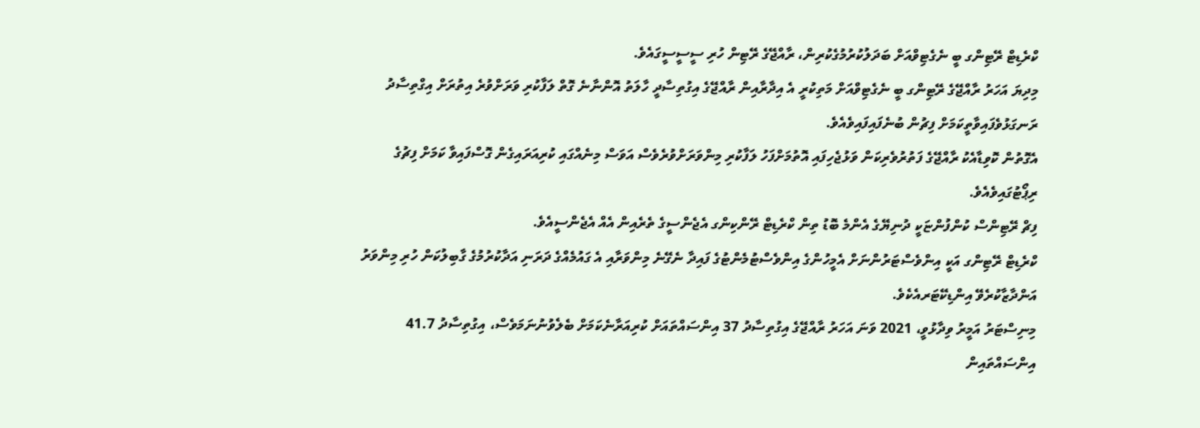ކްރެޑިޓް ރޭޓިންގ ބީ ނެގެޓިވްއަށް ބަދަލުކުރުމުގެކުރިން، ރާއްޖޭގެ ރޭޓިން ހުރި ސީސީސީގައެވެ.
މިދިޔަ އަހަރު ރާއްޖޭގެ ރޭޓިންގ ބީ ނެގެޓިވްއަށް މަތިކުރީ އެ އިދާރާއިން ރާއްޖޭގެ އިގުތިސާދީ ހާލަތު އޮންނާނެ ގޮތް ލަފާކުރި ވަރަށްވުރެ އިތުރަށް އިގްތިސާދު ރަނގަޅުވެފައިވާތީކަމަށް ފިޗުން ބުނެފައިފައިވެއެވެ.
އެގޮތުން ކޮވިޑާއެކު ރާއްޖޭގެ ފަތުރުވެރިކަން ވަޅުޖެހިފައި އޮތުމަށްފަހު ލަފާކުރި މިންވަރަށްވުރެވެސް އަވަސް މިނެއްގައި ކުރިއަރައިގެން ގޮސްފައިވާ ކަމަށް ފިޗުގެ ރިޕޯޓުގައިވެއެވެ.
ފިޗް ރޭޓިންސް ކުންފުންޏަކީ ދުނިޔޭގެ އެންމެ ބޮޑު ތިން ކްރެޑިޓް ރޭންކިންގ އެޖެންސީގެ ތެރެއިން އެއް އެޖެންސީއެވެ.
ކްރެޑިޓް ރޭޓިންގ އަކީ އިންވެސްޓަރުންނަށް އެމީހުންގެ އިންވެސްޓުމެންޓުގެ ފައިދާ ނެގޭނެ މިންވަރާއި އެ ގައުމެއްގެ ދަރަނި އަދާކުރުމުގެ ގާބިލުކަން ހުރި މިންވަރު އަންދާޒާކުރެވޭ އިންޑިކޭޓަރއެކެވެ.
މިނިސްޓަރު އަމީރު ވިދާޅުވީ، 2021 ވަނަ އަހަރު ރާއްޖޭގެ އިގުތިސާދު 37 އިންސައްތައަށް ކުރިއަރާނެކަމަށް ބެލެވުނުނަމަވެސް، އިގުތިސާދު 41.7 އިންސައްތައިން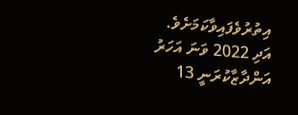އިތުރުވެފައިވާކަމަށެވެ. އަދި 2022 ވަނަ އަހަރު އަންދާޒާކުރަނީ 13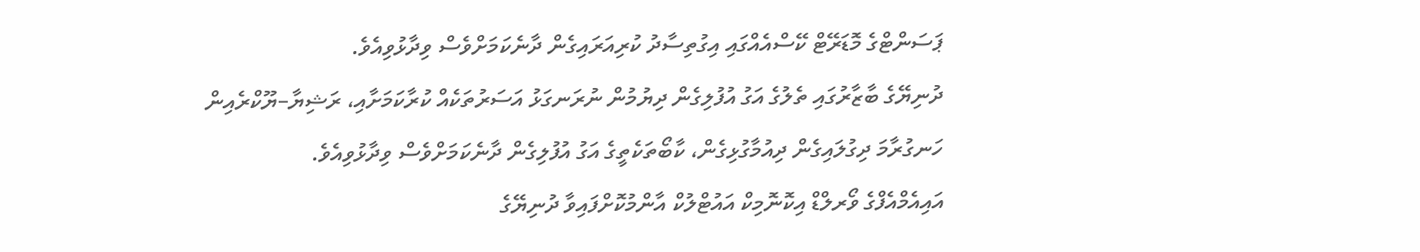ޕަސަންޓްގެ މޮޑަރޭޓް ކޭސްއެއްގައި އިގުތިސާދު ކުރިއަރައިގެން ދާނެކަމަށްވެސް ވިދާޅުވިއެވެ.
ދުނިޔޭގެ ބާޒާރުގައި ތެލުގެ އަގު އުފުލިގެން ދިޔުމުން ނުރަނގަޅު އަސަރުތަކެއް ކުރާކަމަށާއި، ރަޝިޔާ–ޔޫކްރެއިން ހަނގުރާމަ ދިގުލައިގެން ދިއުމާގުޅިގެން، ކާބޯތަކެތީގެ އަގު އުފުލިގެން ދާނެކަމަށްވެސް ވިދާޅުވިއެވެ.
އައިއެމްއެފްގެ ވޯރލްޑް އިކޮނޮމިކް އައުޓްލުކް އާންމުކޮށްފައިވާ ދުނިޔޭގެ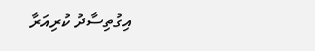އިގުތިސާދު ކުރިއަރާ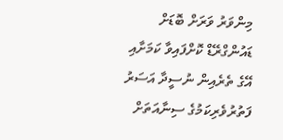މިންވަރު ވަރަށް ބޮޑަށް ޑައުންގްރޭޑް ކޮށްފައިވާ ކަމަށާއި އޭގެ ތެރެއިން ނުސީދާ އަސަރު ފަތުރުވެރިކަމުގެ ސިނާއަތަށް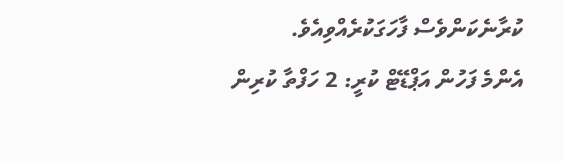ކުރާނެކަންވެސް ފާހަގަކުރެއްވިއެވެ.
އެންމެ ފަހުން އަޕްޑޭޓް ކުރީ: 2 ހަފްތާ ކުރިން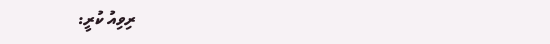ރިވިއު ކުރީ: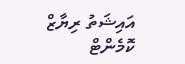އައިޝަތު ރިޔާޒް
ކޮމެންޓް